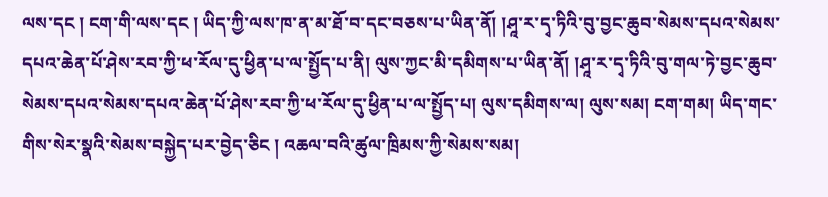ལས་དང ། ངག་གི་ལས་དང ། ཡིད་ཀྱི་ལས་ཁ་ན་མ་ཐོ་བ་དང་བཅས་པ་ཡིན་ནོ། །ཤཱ་ར་དྭ་ཏིའི་བུ་བྱང་ཆུབ་སེམས་དཔའ་སེམས་དཔའ་ཆེན་པོ་ཤེས་རབ་ཀྱི་ཕ་རོལ་དུ་ཕྱིན་པ་ལ་སྤྱོད་པ་ནི། ལུས་ཀྱང་མི་དམིགས་པ་ཡིན་ནོ། །ཤཱ་ར་དྭ་ཏིའི་བུ་གལ་ཏེ་བྱང་ཆུབ་སེམས་དཔའ་སེམས་དཔའ་ཆེན་པོ་ཤེས་རབ་ཀྱི་ཕ་རོལ་དུ་ཕྱིན་པ་ལ་སྤྱོད་པ། ལུས་དམིགས་ལ། ལུས་སམ། ངག་གམ། ཡིད་གང་གིས་སེར་སྣའི་སེམས་བསྐྱེད་པར་བྱེད་ཅིང ། འཆལ་བའི་ཚུལ་ཁྲིམས་ཀྱི་སེམས་སམ།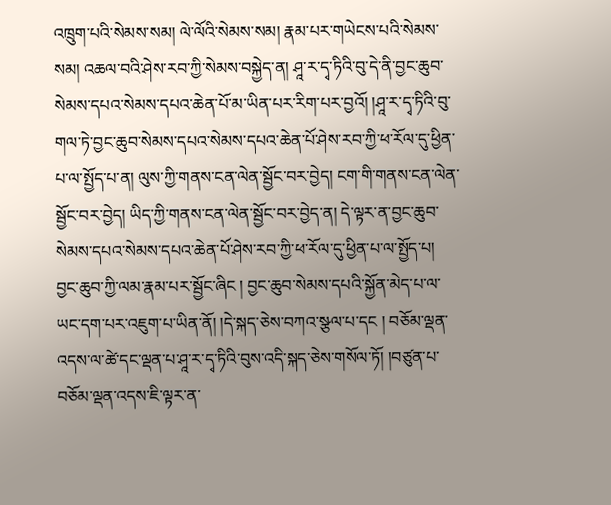འཁྲུག་པའི་སེམས་སམ། ལེ་ལོའི་སེམས་སམ། རྣམ་པར་གཡེངས་པའི་སེམས་སམ། འཆལ་བའི་ཤེས་རབ་ཀྱི་སེམས་བསྐྱེད་ན། ཤཱ་ར་དྭ་ཏིའི་བུ་དེ་ནི་བྱང་ཆུབ་སེམས་དཔའ་སེམས་དཔའ་ཆེན་པོ་མ་ཡིན་པར་རིག་པར་བྱའོ། །ཤཱ་ར་དྭ་ཏིའི་བུ་གལ་ཏེ་བྱང་ཆུབ་སེམས་དཔའ་སེམས་དཔའ་ཆེན་པོ་ཤེས་རབ་ཀྱི་ཕ་རོལ་དུ་ཕྱིན་པ་ལ་སྤྱོད་པ་ན། ལུས་ཀྱི་གནས་ངན་ལེན་སྦྱོང་བར་བྱེད། ངག་གི་གནས་ངན་ལེན་སྦྱོང་བར་བྱེད། ཡིད་ཀྱི་གནས་ངན་ལེན་སྦྱོང་བར་བྱེད་ན། དེ་ལྟར་ན་བྱང་ཆུབ་སེམས་དཔའ་སེམས་དཔའ་ཆེན་པོ་ཤེས་རབ་ཀྱི་ཕ་རོལ་དུ་ཕྱིན་པ་ལ་སྤྱོད་པ། བྱང་ཆུབ་ཀྱི་ལམ་རྣམ་པར་སྦྱོང་ཞིང ། བྱང་ཆུབ་སེམས་དཔའི་སྐྱོན་མེད་པ་ལ་ཡང་དག་པར་འཇུག་པ་ཡིན་ནོ། །དེ་སྐད་ཅེས་བཀའ་སྩལ་པ་དང ། བཅོམ་ལྡན་འདས་ལ་ཚེ་དང་ལྡན་པ་ཤཱ་ར་དྭ་ཏིའི་བུས་འདི་སྐད་ཅེས་གསོལ་ཏོ། །བཙུན་པ་བཅོམ་ལྡན་འདས་ཇི་ལྟར་ན་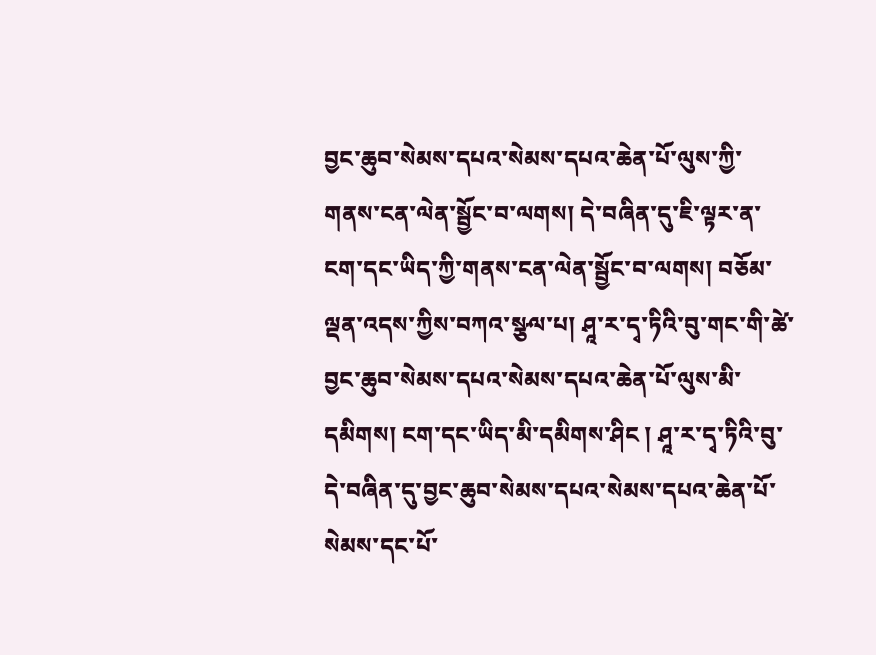བྱང་ཆུབ་སེམས་དཔའ་སེམས་དཔའ་ཆེན་པོ་ལུས་ཀྱི་གནས་ངན་ལེན་སྦྱོང་བ་ལགས། དེ་བཞིན་དུ་ཇི་ལྟར་ན་ངག་དང་ཡིད་ཀྱི་གནས་ངན་ལེན་སྦྱོང་བ་ལགས། བཅོམ་ལྡན་འདས་ཀྱིས་བཀའ་སྩལ་པ། ཤཱ་ར་དྭ་ཏིའི་བུ་གང་གི་ཚེ་བྱང་ཆུབ་སེམས་དཔའ་སེམས་དཔའ་ཆེན་པོ་ལུས་མི་དམིགས། ངག་དང་ཡིད་མི་དམིགས་ཤིང ། ཤཱ་ར་དྭ་ཏིའི་བུ་དེ་བཞིན་དུ་བྱང་ཆུབ་སེམས་དཔའ་སེམས་དཔའ་ཆེན་པོ་སེམས་དང་པོ་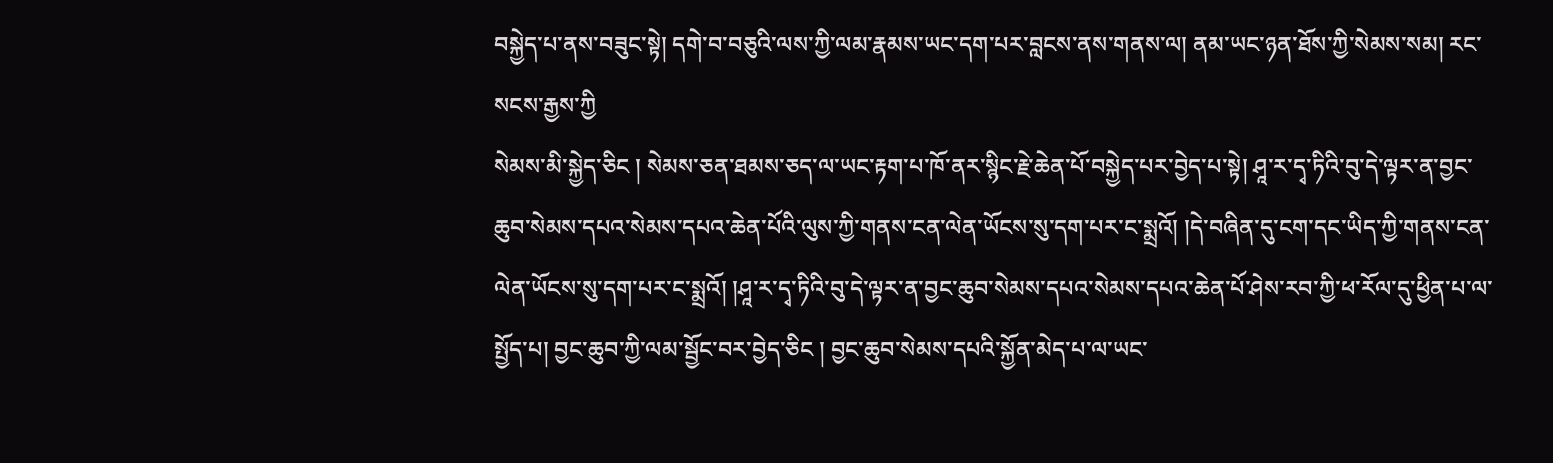བསྐྱེད་པ་ནས་བཟུང་སྟེ། དགེ་བ་བཅུའི་ལས་ཀྱི་ལམ་རྣམས་ཡང་དག་པར་བླངས་ནས་གནས་ལ། ནམ་ཡང་ཉན་ཐོས་ཀྱི་སེམས་སམ། རང་སངས་རྒྱས་ཀྱི
སེམས་མི་སྐྱེད་ཅིང ། སེམས་ཅན་ཐམས་ཅད་ལ་ཡང་རྟག་པ་ཁོ་ནར་སྙིང་རྗེ་ཆེན་པོ་བསྐྱེད་པར་བྱེད་པ་སྟེ། ཤཱ་ར་དྭ་ཏིའི་བུ་དེ་ལྟར་ན་བྱང་ཆུབ་སེམས་དཔའ་སེམས་དཔའ་ཆེན་པོའི་ལུས་ཀྱི་གནས་ངན་ལེན་ཡོངས་སུ་དག་པར་ང་སྨྲའོ། །དེ་བཞིན་དུ་ངག་དང་ཡིད་ཀྱི་གནས་ངན་ལེན་ཡོངས་སུ་དག་པར་ང་སྨྲའོ། །ཤཱ་ར་དྭ་ཏིའི་བུ་དེ་ལྟར་ན་བྱང་ཆུབ་སེམས་དཔའ་སེམས་དཔའ་ཆེན་པོ་ཤེས་རབ་ཀྱི་ཕ་རོལ་དུ་ཕྱིན་པ་ལ་སྤྱོད་པ། བྱང་ཆུབ་ཀྱི་ལམ་སྦྱོང་བར་བྱེད་ཅིང ། བྱང་ཆུབ་སེམས་དཔའི་སྐྱོན་མེད་པ་ལ་ཡང་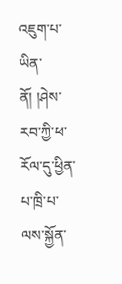འཇུག་པ་ཡིན་ནོ། །ཤེས་རབ་ཀྱི་ཕ་རོལ་དུ་ཕྱིན་པ་ཁྲི་པ་ལས་སྐྱོན་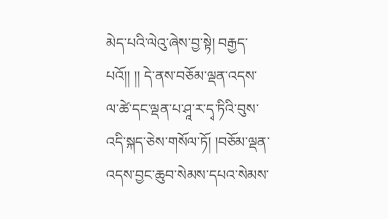མེད་པའི་ལེའུ་ཞེས་བྱ་སྟེ། བརྒྱད་པའོ།། །། དེ་ནས་བཅོམ་ལྡན་འདས་ལ་ཚེ་དང་ལྡན་པ་ཤཱ་ར་དྭ་ཏིའི་བུས་འདི་སྐད་ཅེས་གསོལ་ཏོ། །བཅོམ་ལྡན་འདས་བྱང་ཆུབ་སེམས་དཔའ་སེམས་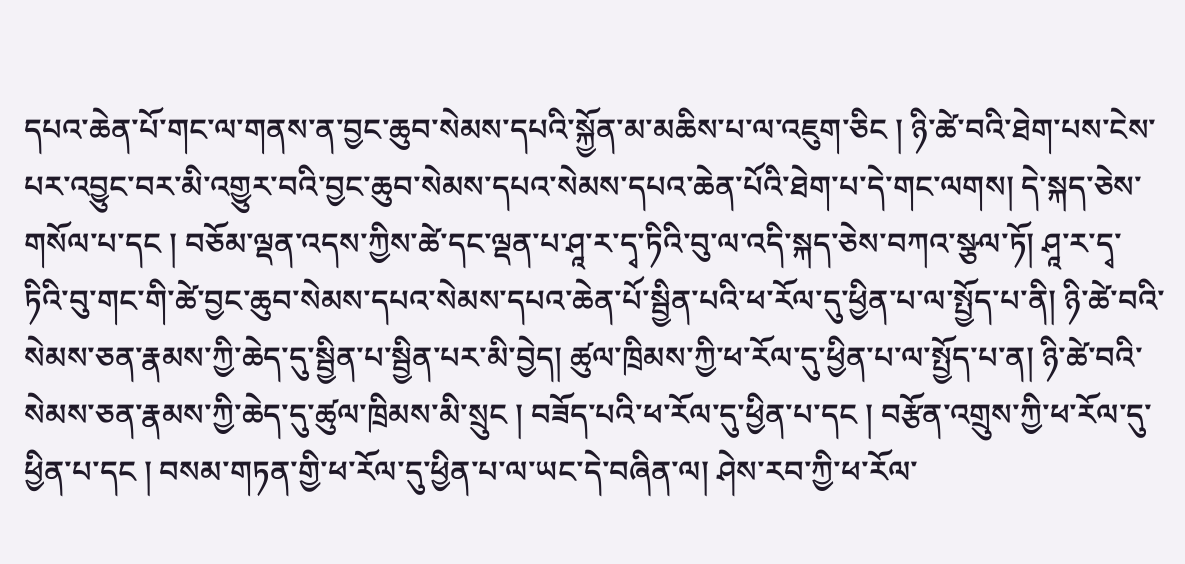དཔའ་ཆེན་པོ་གང་ལ་གནས་ན་བྱང་ཆུབ་སེམས་དཔའི་སྐྱོན་མ་མཆིས་པ་ལ་འཇུག་ཅིང ། ཉི་ཚེ་བའི་ཐེག་པས་ངེས་པར་འབྱུང་བར་མི་འགྱུར་བའི་བྱང་ཆུབ་སེམས་དཔའ་སེམས་དཔའ་ཆེན་པོའི་ཐེག་པ་དེ་གང་ལགས། དེ་སྐད་ཅེས་གསོལ་པ་དང ། བཅོམ་ལྡན་འདས་ཀྱིས་ཚེ་དང་ལྡན་པ་ཤཱ་ར་དྭ་ཏིའི་བུ་ལ་འདི་སྐད་ཅེས་བཀའ་སྩལ་ཏོ། ཤཱ་ར་དྭ་ཏིའི་བུ་གང་གི་ཚེ་བྱང་ཆུབ་སེམས་དཔའ་སེམས་དཔའ་ཆེན་པོ་སྦྱིན་པའི་ཕ་རོལ་དུ་ཕྱིན་པ་ལ་སྤྱོད་པ་ནི། ཉི་ཚེ་བའི་སེམས་ཅན་རྣམས་ཀྱི་ཆེད་དུ་སྦྱིན་པ་སྦྱིན་པར་མི་བྱེད། ཚུལ་ཁྲིམས་ཀྱི་ཕ་རོལ་དུ་ཕྱིན་པ་ལ་སྤྱོད་པ་ན། ཉི་ཚེ་བའི་སེམས་ཅན་རྣམས་ཀྱི་ཆེད་དུ་ཚུལ་ཁྲིམས་མི་སྲུང ། བཟོད་པའི་ཕ་རོལ་དུ་ཕྱིན་པ་དང ། བརྩོན་འགྲུས་ཀྱི་ཕ་རོལ་དུ་ཕྱིན་པ་དང ། བསམ་གཏན་གྱི་ཕ་རོལ་དུ་ཕྱིན་པ་ལ་ཡང་དེ་བཞིན་ལ། ཤེས་རབ་ཀྱི་ཕ་རོལ་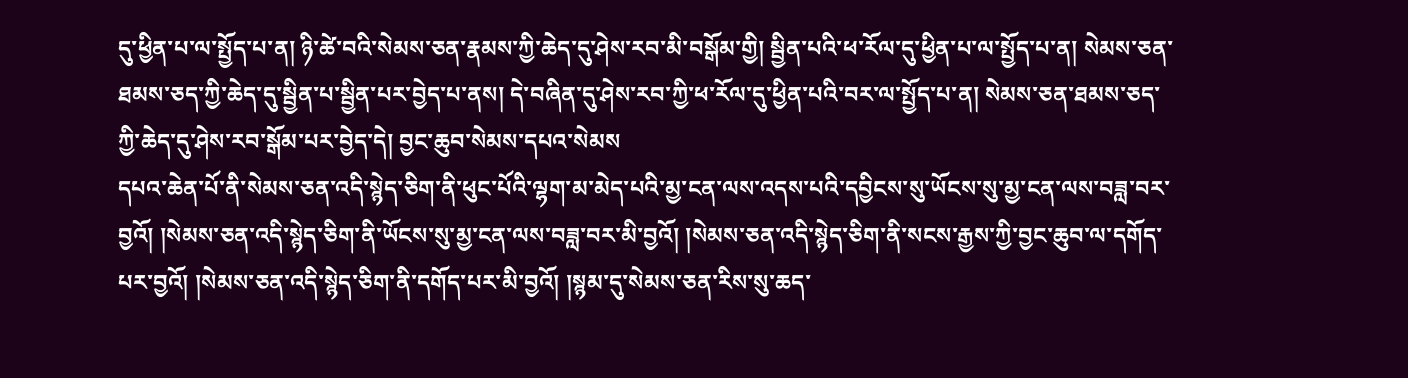དུ་ཕྱིན་པ་ལ་སྤྱོད་པ་ན། ཉི་ཚེ་བའི་སེམས་ཅན་རྣམས་ཀྱི་ཆེད་དུ་ཤེས་རབ་མི་བསྒོམ་གྱི། སྦྱིན་པའི་ཕ་རོལ་དུ་ཕྱིན་པ་ལ་སྤྱོད་པ་ན། སེམས་ཅན་ཐམས་ཅད་ཀྱི་ཆེད་དུ་སྦྱིན་པ་སྦྱིན་པར་བྱེད་པ་ནས། དེ་བཞིན་དུ་ཤེས་རབ་ཀྱི་ཕ་རོལ་དུ་ཕྱིན་པའི་བར་ལ་སྤྱོད་པ་ན། སེམས་ཅན་ཐམས་ཅད་ཀྱི་ཆེད་དུ་ཤེས་རབ་སྒོམ་པར་བྱེད་དེ། བྱང་ཆུབ་སེམས་དཔའ་སེམས
དཔའ་ཆེན་པོ་ནི་སེམས་ཅན་འདི་སྙེད་ཅིག་ནི་ཕུང་པོའི་ལྷག་མ་མེད་པའི་མྱ་ངན་ལས་འདས་པའི་དབྱིངས་སུ་ཡོངས་སུ་མྱ་ངན་ལས་བཟླ་བར་བྱའོ། །སེམས་ཅན་འདི་སྙེད་ཅིག་ནི་ཡོངས་སུ་མྱ་ངན་ལས་བཟླ་བར་མི་བྱའོ། །སེམས་ཅན་འདི་སྙེད་ཅིག་ནི་སངས་རྒྱས་ཀྱི་བྱང་ཆུབ་ལ་དགོད་པར་བྱའོ། །སེམས་ཅན་འདི་སྙེད་ཅིག་ནི་དགོད་པར་མི་བྱའོ། །སྙམ་དུ་སེམས་ཅན་རིས་སུ་ཆད་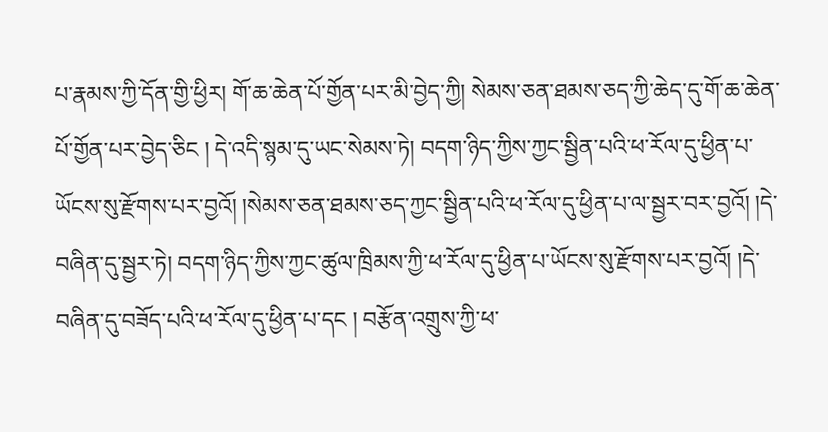པ་རྣམས་ཀྱི་དོན་གྱི་ཕྱིར། གོ་ཆ་ཆེན་པོ་གྱོན་པར་མི་བྱེད་ཀྱི། སེམས་ཅན་ཐམས་ཅད་ཀྱི་ཆེད་དུ་གོ་ཆ་ཆེན་པོ་གྱོན་པར་བྱེད་ཅིང ། དེ་འདི་སྙམ་དུ་ཡང་སེམས་ཏེ། བདག་ཉིད་ཀྱིས་ཀྱང་སྦྱིན་པའི་ཕ་རོལ་དུ་ཕྱིན་པ་ཡོངས་སུ་རྫོགས་པར་བྱའོ། །སེམས་ཅན་ཐམས་ཅད་ཀྱང་སྦྱིན་པའི་ཕ་རོལ་དུ་ཕྱིན་པ་ལ་སྦྱར་བར་བྱའོ། །དེ་བཞིན་དུ་སྦྱར་ཏེ། བདག་ཉིད་ཀྱིས་ཀྱང་ཚུལ་ཁྲིམས་ཀྱི་ཕ་རོལ་དུ་ཕྱིན་པ་ཡོངས་སུ་རྫོགས་པར་བྱའོ། །དེ་བཞིན་དུ་བཟོད་པའི་ཕ་རོལ་དུ་ཕྱིན་པ་དང ། བརྩོན་འགྲུས་ཀྱི་ཕ་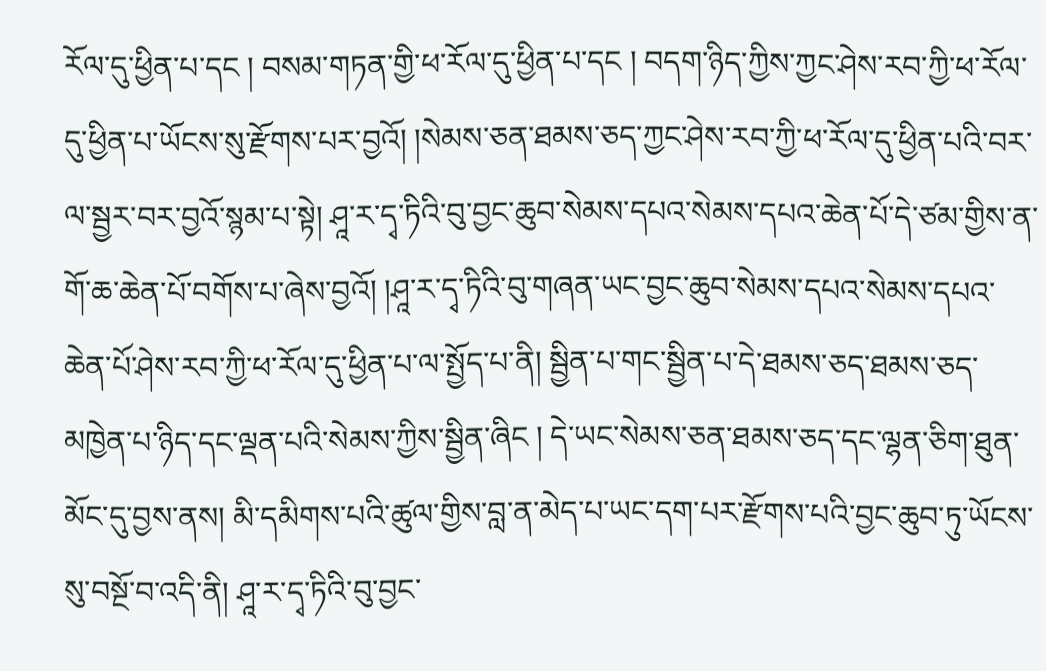རོལ་དུ་ཕྱིན་པ་དང ། བསམ་གཏན་གྱི་ཕ་རོལ་དུ་ཕྱིན་པ་དང ། བདག་ཉིད་ཀྱིས་ཀྱང་ཤེས་རབ་ཀྱི་ཕ་རོལ་དུ་ཕྱིན་པ་ཡོངས་སུ་རྫོགས་པར་བྱའོ། །སེམས་ཅན་ཐམས་ཅད་ཀྱང་ཤེས་རབ་ཀྱི་ཕ་རོལ་དུ་ཕྱིན་པའི་བར་ལ་སྦྱར་བར་བྱའོ་སྙམ་པ་སྟེ། ཤཱ་ར་དྭ་ཏིའི་བུ་བྱང་ཆུབ་སེམས་དཔའ་སེམས་དཔའ་ཆེན་པོ་དེ་ཙམ་གྱིས་ན་གོ་ཆ་ཆེན་པོ་བགོས་པ་ཞེས་བྱའོ། །ཤཱ་ར་དྭ་ཏིའི་བུ་གཞན་ཡང་བྱང་ཆུབ་སེམས་དཔའ་སེམས་དཔའ་ཆེན་པོ་ཤེས་རབ་ཀྱི་ཕ་རོལ་དུ་ཕྱིན་པ་ལ་སྤྱོད་པ་ནི། སྦྱིན་པ་གང་སྦྱིན་པ་དེ་ཐམས་ཅད་ཐམས་ཅད་མཁྱེན་པ་ཉིད་དང་ལྡན་པའི་སེམས་ཀྱིས་སྦྱིན་ཞིང ། དེ་ཡང་སེམས་ཅན་ཐམས་ཅད་དང་ལྷན་ཅིག་ཐུན་མོང་དུ་བྱས་ནས། མི་དམིགས་པའི་ཚུལ་གྱིས་བླ་ན་མེད་པ་ཡང་དག་པར་རྫོགས་པའི་བྱང་ཆུབ་ཏུ་ཡོངས་སུ་བསྔོ་བ་འདི་ནི། ཤཱ་ར་དྭ་ཏིའི་བུ་བྱང་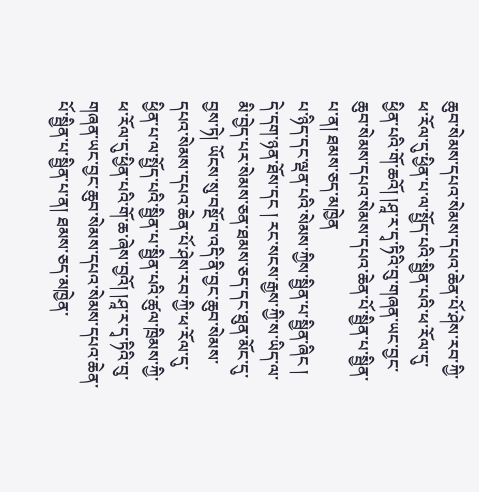ཆུབ་སེམས་དཔའ་སེམས་དཔའ་ཆེན་པོ་ཤེས་རབ་ཀྱི་ཕ་རོལ་དུ་ཕྱིན་པ་ལ་སྤྱོད་པའི་སྦྱིན་པའི་ཕ་རོལ་དུ་ཕྱིན་པའི་གོ་ཆའོ། །ཤཱ་ར་དྭ་ཏིའི་བུ་གཞན་ཡང་བྱང་ཆུབ་སེམས་དཔའ་སེམས་དཔའ་ཆེན་པོ་སྦྱིན་པ་སྦྱིན་པ་ན། ཐམས་ཅད་མཁྱེན
པ་ཉིད་དང་ལྡན་པའི་སེམས་ཀྱིས་སྦྱིན་པ་སྦྱིན་ཞིང ། དེ་དག་ཉན་ཐོས་དང ། རང་སངས་རྒྱས་ཀྱི་ས་ཡིད་ལ་མི་བྱེད་པར་སེམས་ཅན་ཐམས་ཅད་དང་ཐུན་མོང་དུ་བྱས་ཏེ། ཡོངས་སུ་བསྔོ་བ་འདི་ནི་བྱང་ཆུབ་སེམས་དཔའ་སེམས་དཔའ་ཆེན་པོ་ཤེས་རབ་ཀྱི་ཕ་རོལ་དུ་ཕྱིན་པ་ལ་སྤྱོད་པའི་སྦྱིན་པ་སྦྱིན་པའི་ཚུལ་ཁྲིམས་ཀྱི་ཕ་རོལ་དུ་ཕྱིན་པའི་གོ་ཆ་ཞེས་བྱའོ། །ཤཱ་ར་དྭ་ཏིའི་བུ་གཞན་ཡང་བྱང་ཆུབ་སེམས་དཔའ་སེམས་དཔའ་ཆེན་པོ་སྦྱིན་པ་སྦྱིན་པ་ན། ཐམས་ཅད་མཁྱེན་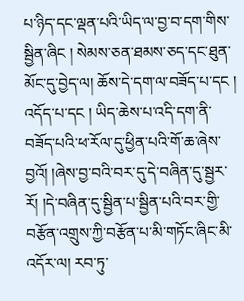པ་ཉིད་དང་ལྡན་པའི་ཡིད་ལ་བྱ་བ་དག་གིས་སྦྱིན་ཞིང ། སེམས་ཅན་ཐམས་ཅད་དང་ཐུན་མོང་དུ་བྱེད་ལ། ཆོས་དེ་དག་ལ་བཟོད་པ་དང ། འདོད་པ་དང ། ཡིད་ཆེས་པ་འདི་དག་ནི་བཟོད་པའི་ཕ་རོལ་དུ་ཕྱིན་པའི་གོ་ཆ་ཞེས་བྱའོ། །ཞེས་བྱ་བའི་བར་དུ་དེ་བཞིན་དུ་སྦྱར་རོ། །དེ་བཞིན་དུ་སྦྱིན་པ་སྦྱིན་པའི་བར་གྱི་བརྩོན་འགྲུས་ཀྱི་བརྩོན་པ་མི་གཏོང་ཞིང་མི་འདོར་ལ། རབ་ཏུ་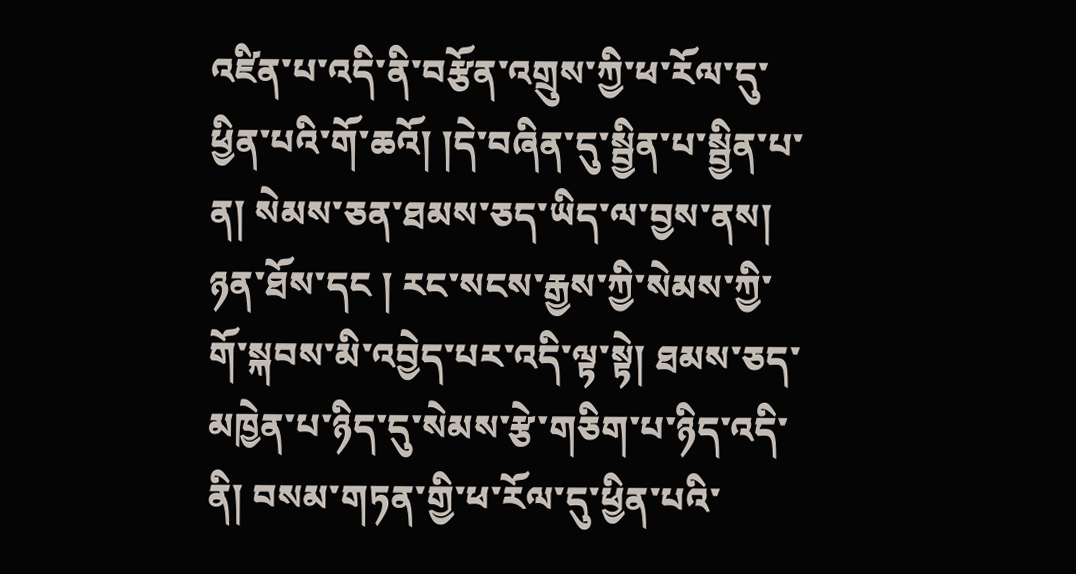འཛིན་པ་འདི་ནི་བརྩོན་འགྲུས་ཀྱི་ཕ་རོལ་དུ་ཕྱིན་པའི་གོ་ཆའོ། །དེ་བཞིན་དུ་སྦྱིན་པ་སྦྱིན་པ་ན། སེམས་ཅན་ཐམས་ཅད་ཡིད་ལ་བྱས་ནས། ཉན་ཐོས་དང ། རང་སངས་རྒྱས་ཀྱི་སེམས་ཀྱི་གོ་སྐབས་མི་འབྱེད་པར་འདི་ལྟ་སྟེ། ཐམས་ཅད་མཁྱེན་པ་ཉིད་དུ་སེམས་རྩེ་གཅིག་པ་ཉིད་འདི་ནི། བསམ་གཏན་གྱི་ཕ་རོལ་དུ་ཕྱིན་པའི་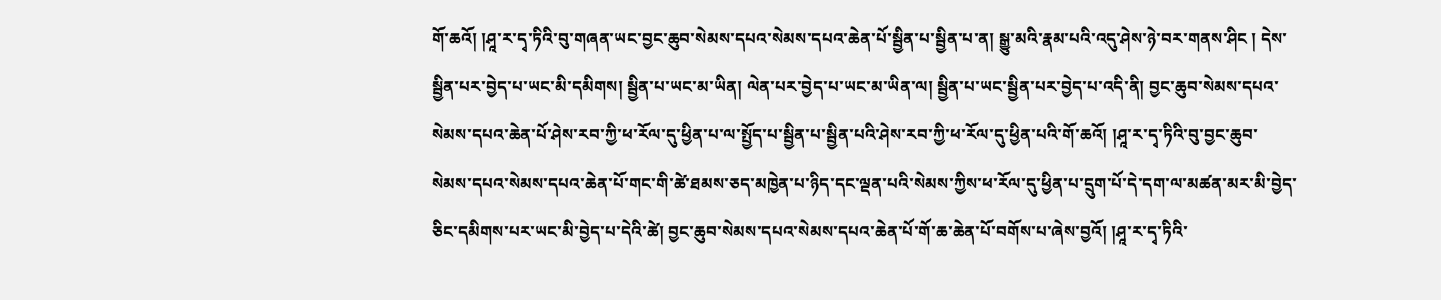གོ་ཆའོ། །ཤཱ་ར་དྭ་ཏིའི་བུ་གཞན་ཡང་བྱང་ཆུབ་སེམས་དཔའ་སེམས་དཔའ་ཆེན་པོ་སྦྱིན་པ་སྦྱིན་པ་ན། སྒྱུ་མའི་རྣམ་པའི་འདུ་ཤེས་ཉེ་བར་གནས་ཤིང ། དེས་སྦྱིན་པར་བྱེད་པ་ཡང་མི་དམིགས། སྦྱིན་པ་ཡང་མ་ཡིན། ལེན་པར་བྱེད་པ་ཡང་མ་ཡིན་ལ། སྦྱིན་པ་ཡང་སྦྱིན་པར་བྱེད་པ་འདི་ནི། བྱང་ཆུབ་སེམས་དཔའ་སེམས་དཔའ་ཆེན་པོ་ཤེས་རབ་ཀྱི་ཕ་རོལ་དུ་ཕྱིན་པ་ལ་སྤྱོད་པ་སྦྱིན་པ་སྦྱིན་པའི་ཤེས་རབ་ཀྱི་ཕ་རོལ་དུ་ཕྱིན་པའི་གོ་ཆའོ། །ཤཱ་ར་དྭ་ཏིའི་བུ་བྱང་ཆུབ་སེམས་དཔའ་སེམས་དཔའ་ཆེན་པོ་གང་གི་ཚེ་ཐམས་ཅད་མཁྱེན་པ་ཉིད་དང་ལྡན་པའི་སེམས་ཀྱིས་ཕ་རོལ་དུ་ཕྱིན་པ་དྲུག་པོ་དེ་དག་ལ་མཚན་མར་མི་བྱེད་ཅིང་དམིགས་པར་ཡང་མི་བྱེད་པ་དེའི་ཚེ། བྱང་ཆུབ་སེམས་དཔའ་སེམས་དཔའ་ཆེན་པོ་གོ་ཆ་ཆེན་པོ་བགོས་པ་ཞེས་བྱའོ། །ཤཱ་ར་དྭ་ཏིའི་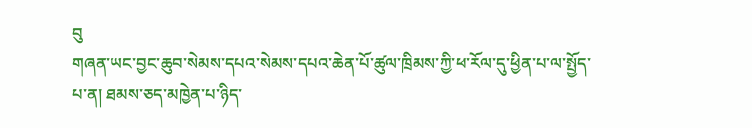བུ
གཞན་ཡང་བྱང་ཆུབ་སེམས་དཔའ་སེམས་དཔའ་ཆེན་པོ་ཚུལ་ཁྲིམས་ཀྱི་ཕ་རོལ་དུ་ཕྱིན་པ་ལ་སྤྱོད་པ་ན། ཐམས་ཅད་མཁྱེན་པ་ཉིད་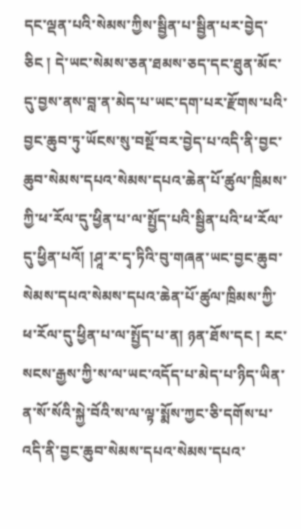དང་ལྡན་པའི་སེམས་ཀྱིས་སྦྱིན་པ་སྦྱིན་པར་བྱེད་ཅིང ། དེ་ཡང་སེམས་ཅན་ཐམས་ཅད་དང་ཐུན་མོང་དུ་བྱས་ནས་བླ་ན་མེད་པ་ཡང་དག་པར་རྫོགས་པའི་བྱང་ཆུབ་ཏུ་ཡོངས་སུ་བསྔོ་བར་བྱེད་པ་འདི་ནི་བྱང་ཆུབ་སེམས་དཔའ་སེམས་དཔའ་ཆེན་པོ་ཚུལ་ཁྲིམས་ཀྱི་ཕ་རོལ་དུ་ཕྱིན་པ་ལ་སྤྱོད་པའི་སྦྱིན་པའི་ཕ་རོལ་དུ་ཕྱིན་པའོ། །ཤཱ་ར་དྭ་ཏིའི་བུ་གཞན་ཡང་བྱང་ཆུབ་སེམས་དཔའ་སེམས་དཔའ་ཆེན་པོ་ཚུལ་ཁྲིམས་ཀྱི་ཕ་རོལ་དུ་ཕྱིན་པ་ལ་སྤྱོད་པ་ན། ཉན་ཐོས་དང ། རང་སངས་རྒྱས་ཀྱི་ས་ལ་ཡང་འདོད་པ་མེད་པ་ཉིད་ཡིན་ན་སོ་སོའི་སྐྱེ་བོའི་ས་ལ་ལྟ་སྨོས་ཀྱང་ཅི་དགོས་པ་འདི་ནི་བྱང་ཆུབ་སེམས་དཔའ་སེམས་དཔའ་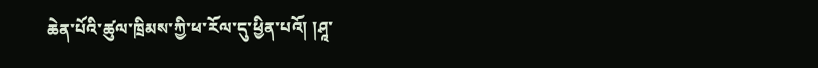ཆེན་པོའི་ཚུལ་ཁྲིམས་ཀྱི་ཕ་རོལ་དུ་ཕྱིན་པའོ། །ཤཱ་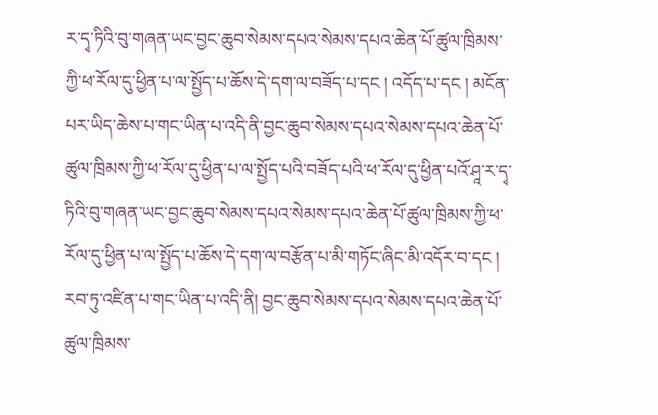ར་དྭ་ཏིའི་བུ་གཞན་ཡང་བྱང་ཆུབ་སེམས་དཔའ་སེམས་དཔའ་ཆེན་པོ་ཚུལ་ཁྲིམས་ཀྱི་ཕ་རོལ་དུ་ཕྱིན་པ་ལ་སྤྱོད་པ་ཆོས་དེ་དག་ལ་བཟོད་པ་དང ། འདོད་པ་དང ། མངོན་པར་ཡིད་ཆེས་པ་གང་ཡིན་པ་འདི་ནི་བྱང་ཆུབ་སེམས་དཔའ་སེམས་དཔའ་ཆེན་པོ་ཚུལ་ཁྲིམས་ཀྱི་ཕ་རོལ་དུ་ཕྱིན་པ་ལ་སྤྱོད་པའི་བཟོད་པའི་ཕ་རོལ་དུ་ཕྱིན་པའོ་ཤཱ་ར་དྭ་ཏིའི་བུ་གཞན་ཡང་བྱང་ཆུབ་སེམས་དཔའ་སེམས་དཔའ་ཆེན་པོ་ཚུལ་ཁྲིམས་ཀྱི་ཕ་རོལ་དུ་ཕྱིན་པ་ལ་སྤྱོད་པ་ཆོས་དེ་དག་ལ་བརྩོན་པ་མི་གཏོང་ཞིང་མི་འདོར་བ་དང ། རབ་ཏུ་འཛིན་པ་གང་ཡིན་པ་འདི་ནི། བྱང་ཆུབ་སེམས་དཔའ་སེམས་དཔའ་ཆེན་པོ་ཚུལ་ཁྲིམས་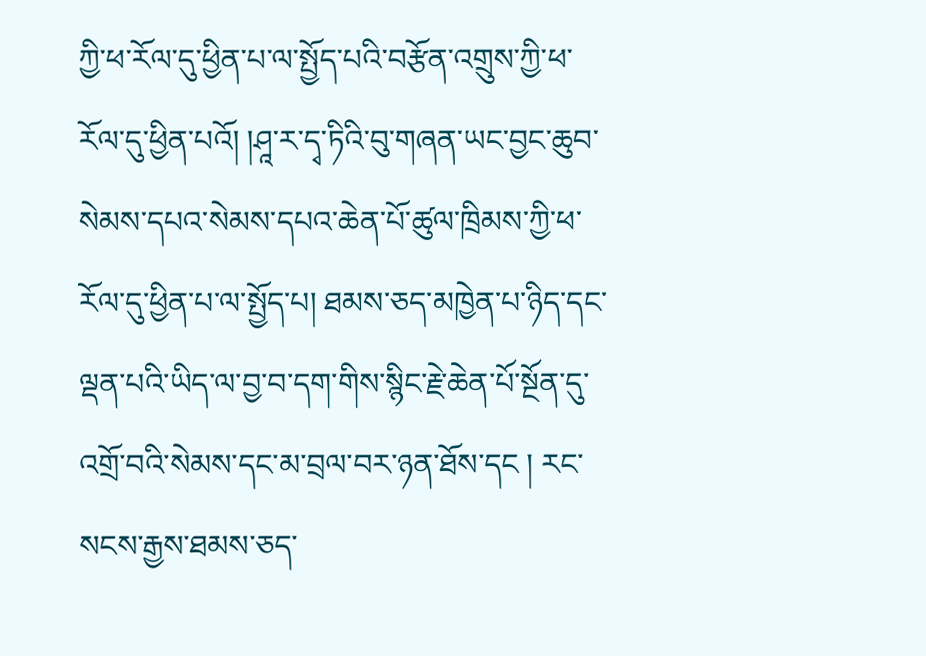ཀྱི་ཕ་རོལ་དུ་ཕྱིན་པ་ལ་སྤྱོད་པའི་བརྩོན་འགྲུས་ཀྱི་ཕ་རོལ་དུ་ཕྱིན་པའོ། །ཤཱ་ར་དྭ་ཏིའི་བུ་གཞན་ཡང་བྱང་ཆུབ་སེམས་དཔའ་སེམས་དཔའ་ཆེན་པོ་ཚུལ་ཁྲིམས་ཀྱི་ཕ་རོལ་དུ་ཕྱིན་པ་ལ་སྤྱོད་པ། ཐམས་ཅད་མཁྱེན་པ་ཉིད་དང་ལྡན་པའི་ཡིད་ལ་བྱ་བ་དག་གིས་སྙིང་རྗེ་ཆེན་པོ་སྔོན་དུ་འགྲོ་བའི་སེམས་དང་མ་བྲལ་བར་ཉན་ཐོས་དང ། རང་སངས་རྒྱས་ཐམས་ཅད་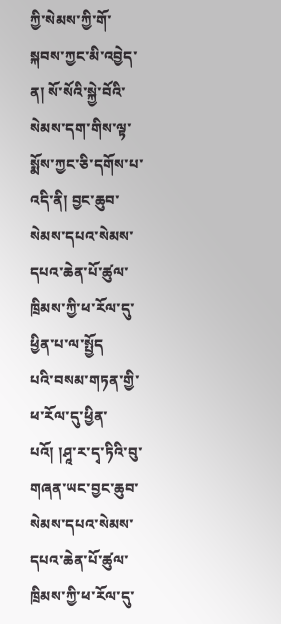ཀྱི་སེམས་ཀྱི་གོ་སྐབས་ཀྱང་མི་འབྱེད་ན། སོ་སོའི་སྐྱེ་བོའི་སེམས་དག་གིས་ལྟ་སྨོས་ཀྱང་ཅི་དགོས་པ་འདི་ནི། བྱང་ཆུབ་སེམས་དཔའ་སེམས་དཔའ་ཆེན་པོ་ཚུལ་ཁྲིམས་ཀྱི་ཕ་རོལ་དུ་ཕྱིན་པ་ལ་སྤྱོད
པའི་བསམ་གཏན་གྱི་ཕ་རོལ་དུ་ཕྱིན་པའོ། །ཤཱ་ར་དྭ་ཏིའི་བུ་གཞན་ཡང་བྱང་ཆུབ་སེམས་དཔའ་སེམས་དཔའ་ཆེན་པོ་ཚུལ་ཁྲིམས་ཀྱི་ཕ་རོལ་དུ་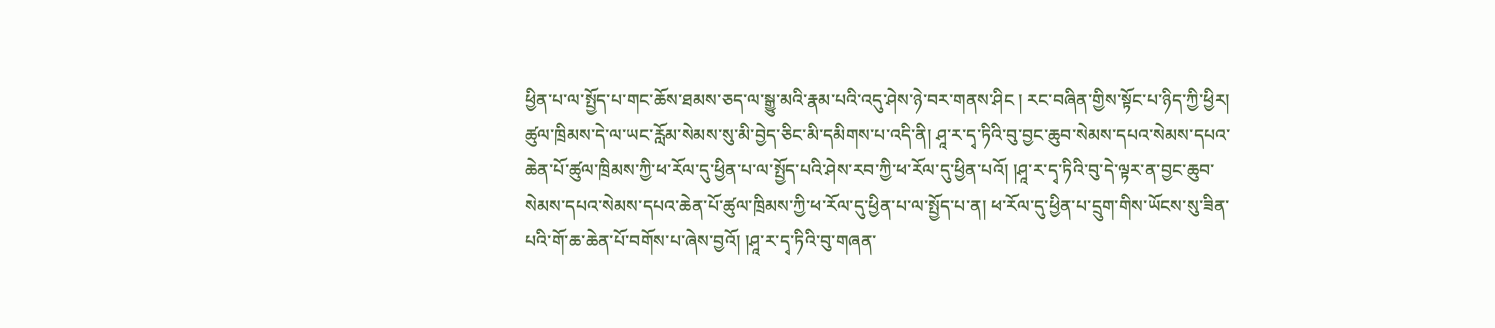ཕྱིན་པ་ལ་སྤྱོད་པ་གང་ཆོས་ཐམས་ཅད་ལ་སྒྱུ་མའི་རྣམ་པའི་འདུ་ཤེས་ཉེ་བར་གནས་ཤིང ། རང་བཞིན་གྱིས་སྟོང་པ་ཉིད་ཀྱི་ཕྱིར། ཚུལ་ཁྲིམས་དེ་ལ་ཡང་རློམ་སེམས་སུ་མི་བྱེད་ཅིང་མི་དམིགས་པ་འདི་ནི། ཤཱ་ར་དྭ་ཏིའི་བུ་བྱང་ཆུབ་སེམས་དཔའ་སེམས་དཔའ་ཆེན་པོ་ཚུལ་ཁྲིམས་ཀྱི་ཕ་རོལ་དུ་ཕྱིན་པ་ལ་སྤྱོད་པའི་ཤེས་རབ་ཀྱི་ཕ་རོལ་དུ་ཕྱིན་པའོ། །ཤཱ་ར་དྭ་ཏིའི་བུ་དེ་ལྟར་ན་བྱང་ཆུབ་སེམས་དཔའ་སེམས་དཔའ་ཆེན་པོ་ཚུལ་ཁྲིམས་ཀྱི་ཕ་རོལ་དུ་ཕྱིན་པ་ལ་སྤྱོད་པ་ན། ཕ་རོལ་དུ་ཕྱིན་པ་དྲུག་གིས་ཡོངས་སུ་ཟིན་པའི་གོ་ཆ་ཆེན་པོ་བགོས་པ་ཞེས་བྱའོ། །ཤཱ་ར་དྭ་ཏིའི་བུ་གཞན་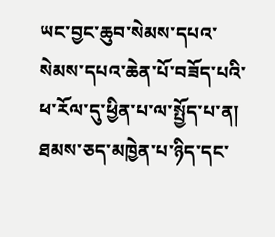ཡང་བྱང་ཆུབ་སེམས་དཔའ་སེམས་དཔའ་ཆེན་པོ་བཟོད་པའི་ཕ་རོལ་དུ་ཕྱིན་པ་ལ་སྤྱོད་པ་ན། ཐམས་ཅད་མཁྱེན་པ་ཉིད་དང་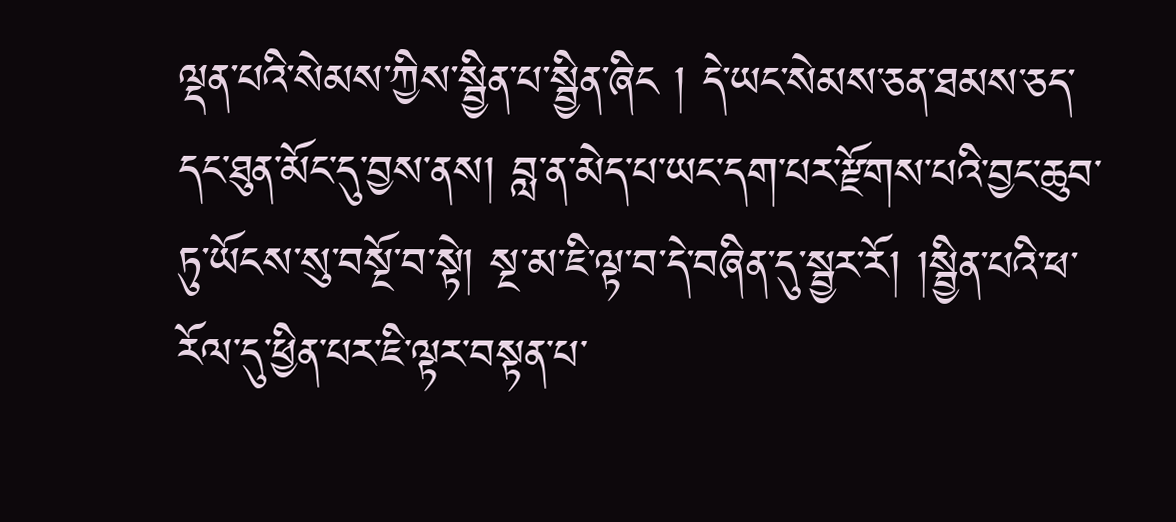ལྡན་པའི་སེམས་ཀྱིས་སྦྱིན་པ་སྦྱིན་ཞིང ། དེ་ཡང་སེམས་ཅན་ཐམས་ཅད་དང་ཐུན་མོང་དུ་བྱས་ནས། བླ་ན་མེད་པ་ཡང་དག་པར་རྫོགས་པའི་བྱང་ཆུབ་ཏུ་ཡོངས་སུ་བསྔོ་བ་སྟེ། སྔ་མ་ཇི་ལྟ་བ་དེ་བཞིན་དུ་སྦྱར་རོ། །སྦྱིན་པའི་ཕ་རོལ་དུ་ཕྱིན་པར་ཇི་ལྟར་བསྟན་པ་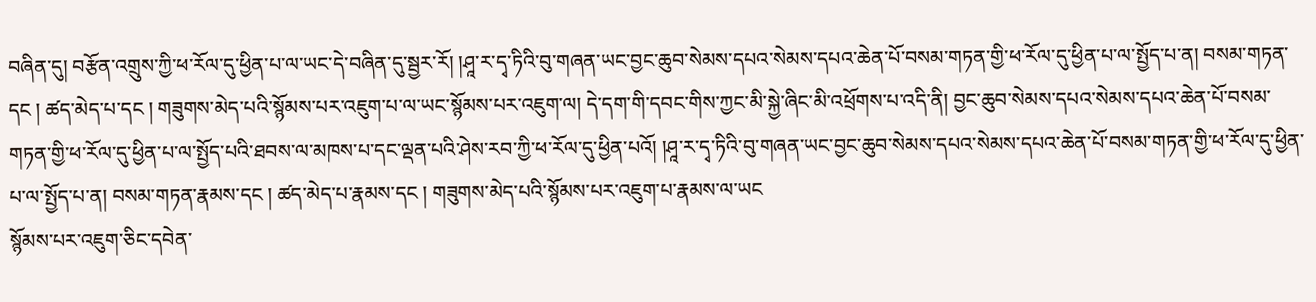བཞིན་དུ། བརྩོན་འགྲུས་ཀྱི་ཕ་རོལ་དུ་ཕྱིན་པ་ལ་ཡང་དེ་བཞིན་དུ་སྦྱར་རོ། །ཤཱ་ར་དྭ་ཏིའི་བུ་གཞན་ཡང་བྱང་ཆུབ་སེམས་དཔའ་སེམས་དཔའ་ཆེན་པོ་བསམ་གཏན་གྱི་ཕ་རོལ་དུ་ཕྱིན་པ་ལ་སྤྱོད་པ་ན། བསམ་གཏན་དང ། ཚད་མེད་པ་དང ། གཟུགས་མེད་པའི་སྙོམས་པར་འཇུག་པ་ལ་ཡང་སྙོམས་པར་འཇུག་ལ། དེ་དག་གི་དབང་གིས་ཀྱང་མི་སྐྱེ་ཞིང་མི་འཕྲོགས་པ་འདི་ནི། བྱང་ཆུབ་སེམས་དཔའ་སེམས་དཔའ་ཆེན་པོ་བསམ་གཏན་གྱི་ཕ་རོལ་དུ་ཕྱིན་པ་ལ་སྤྱོད་པའི་ཐབས་ལ་མཁས་པ་དང་ལྡན་པའི་ཤེས་རབ་ཀྱི་ཕ་རོལ་དུ་ཕྱིན་པའོ། །ཤཱ་ར་དྭ་ཏིའི་བུ་གཞན་ཡང་བྱང་ཆུབ་སེམས་དཔའ་སེམས་དཔའ་ཆེན་པོ་བསམ་གཏན་གྱི་ཕ་རོལ་དུ་ཕྱིན་པ་ལ་སྤྱོད་པ་ན། བསམ་གཏན་རྣམས་དང ། ཚད་མེད་པ་རྣམས་དང ། གཟུགས་མེད་པའི་སྙོམས་པར་འཇུག་པ་རྣམས་ལ་ཡང
སྙོམས་པར་འཇུག་ཅིང་དབེན་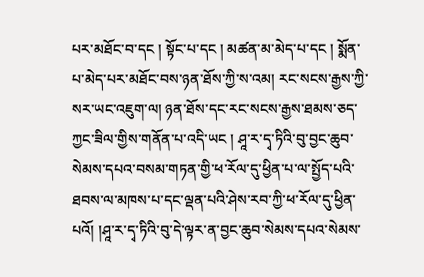པར་མཐོང་བ་དང ། སྟོང་པ་དང ། མཚན་མ་མེད་པ་དང ། སྨོན་པ་མེད་པར་མཐོང་བས་ཉན་ཐོས་ཀྱི་ས་འམ། རང་སངས་རྒྱས་ཀྱི་སར་ཡང་འཇུག་ལ། ཉན་ཐོས་དང་རང་སངས་རྒྱས་ཐམས་ཅད་ཀྱང་ཟིལ་གྱིས་གནོན་པ་འདི་ཡང ། ཤཱ་ར་དྭ་ཏིའི་བུ་བྱང་ཆུབ་སེམས་དཔའ་བསམ་གཏན་གྱི་ཕ་རོལ་དུ་ཕྱིན་པ་ལ་སྤྱོད་པའི་ཐབས་ལ་མཁས་པ་དང་ལྡན་པའི་ཤེས་རབ་ཀྱི་ཕ་རོལ་དུ་ཕྱིན་པའོ། །ཤཱ་ར་དྭ་ཏིའི་བུ་དེ་ལྟར་ན་བྱང་ཆུབ་སེམས་དཔའ་སེམས་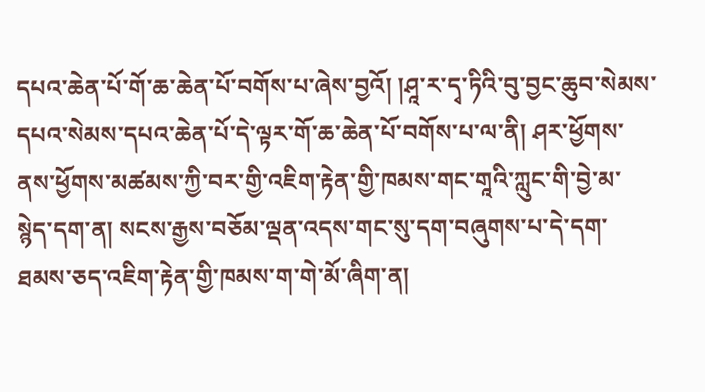དཔའ་ཆེན་པོ་གོ་ཆ་ཆེན་པོ་བགོས་པ་ཞེས་བྱའོ། །ཤཱ་ར་དྭ་ཏིའི་བུ་བྱང་ཆུབ་སེམས་དཔའ་སེམས་དཔའ་ཆེན་པོ་དེ་ལྟར་གོ་ཆ་ཆེན་པོ་བགོས་པ་ལ་ནི། ཤར་ཕྱོགས་ནས་ཕྱོགས་མཚམས་ཀྱི་བར་གྱི་འཇིག་རྟེན་གྱི་ཁམས་གང་གཱའི་ཀླུང་གི་བྱེ་མ་སྙེད་དག་ན། སངས་རྒྱས་བཅོམ་ལྡན་འདས་གང་སུ་དག་བཞུགས་པ་དེ་དག་ཐམས་ཅད་འཇིག་རྟེན་གྱི་ཁམས་ག་གེ་མོ་ཞིག་ན།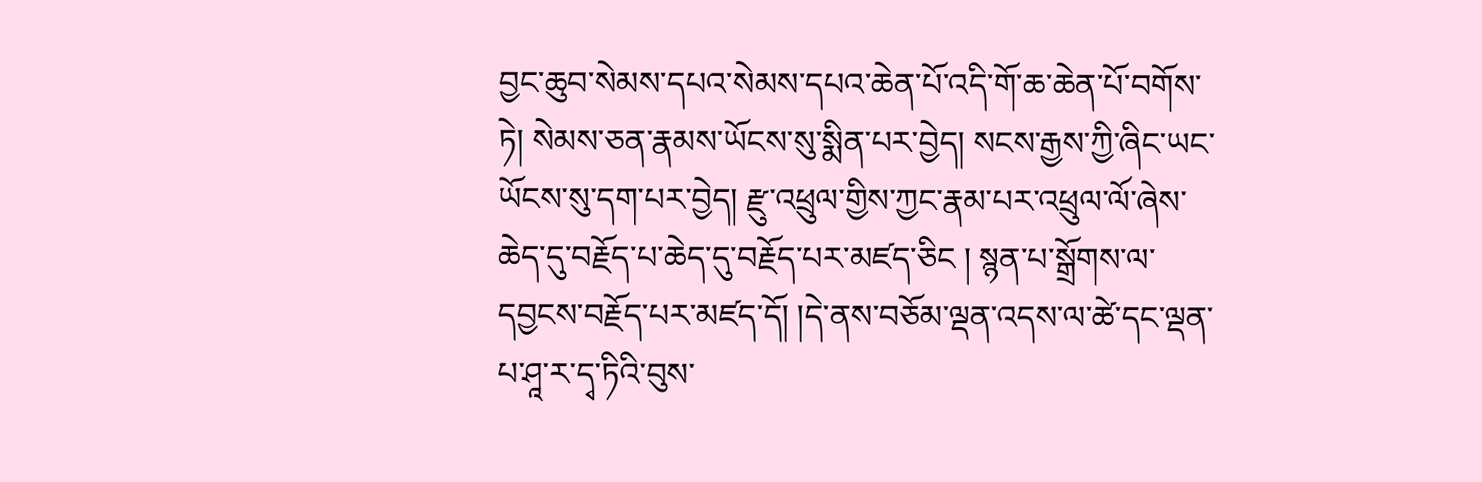བྱང་ཆུབ་སེམས་དཔའ་སེམས་དཔའ་ཆེན་པོ་འདི་གོ་ཆ་ཆེན་པོ་བགོས་ཏེ། སེམས་ཅན་རྣམས་ཡོངས་སུ་སྨིན་པར་བྱེད། སངས་རྒྱས་ཀྱི་ཞིང་ཡང་ཡོངས་སུ་དག་པར་བྱེད། རྫུ་འཕྲུལ་གྱིས་ཀྱང་རྣམ་པར་འཕྲུལ་ལོ་ཞེས་ཆེད་དུ་བརྗོད་པ་ཆེད་དུ་བརྗོད་པར་མཛད་ཅིང ། སྙན་པ་སྒྲོགས་ལ་དབྱངས་བརྗོད་པར་མཛད་དོ། །དེ་ནས་བཅོམ་ལྡན་འདས་ལ་ཚེ་དང་ལྡན་པ་ཤཱ་ར་དྭ་ཏིའི་བུས་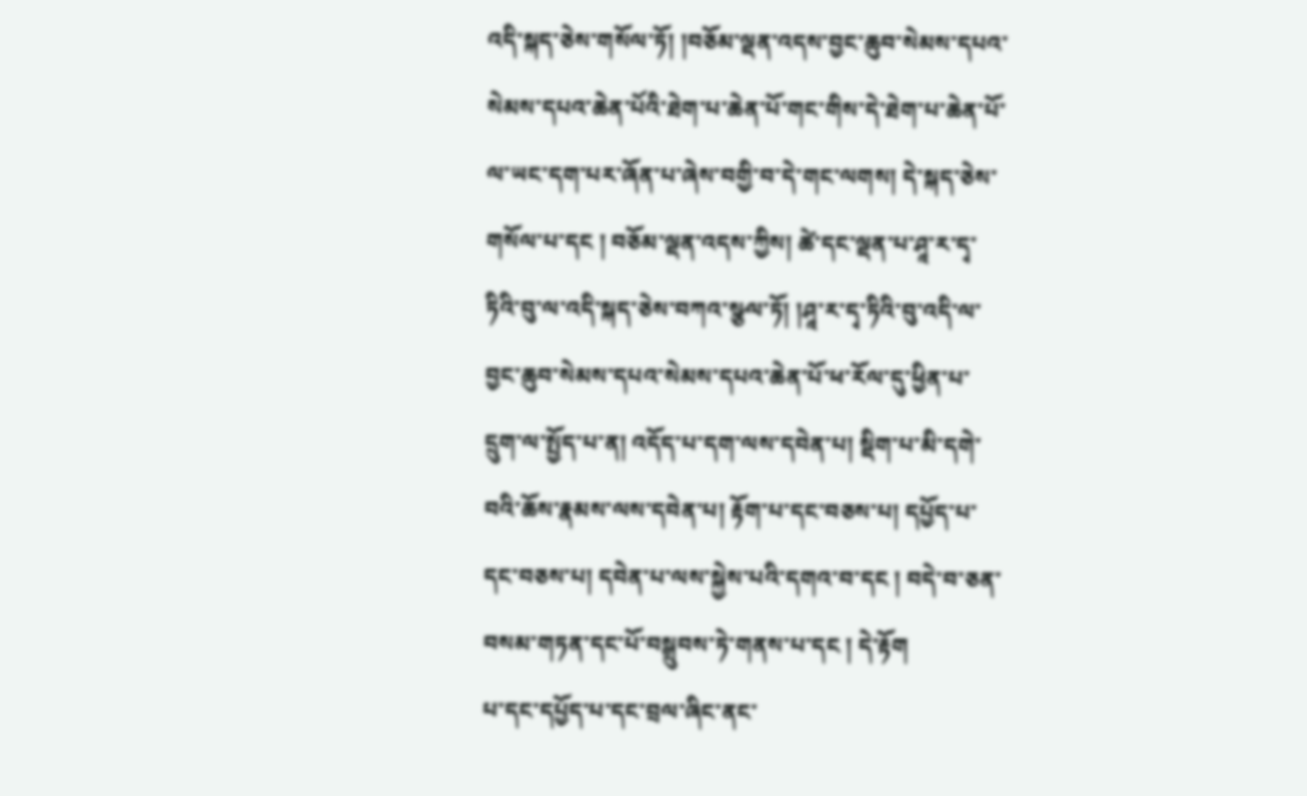འདི་སྐད་ཅེས་གསོལ་ཏོ། །བཅོམ་ལྡན་འདས་བྱང་ཆུབ་སེམས་དཔའ་སེམས་དཔའ་ཆེན་པོའི་ཐེག་པ་ཆེན་པོ་གང་གིས་དེ་ཐེག་པ་ཆེན་པོ་ལ་ཡང་དག་པར་ཞོན་པ་ཞེས་བགྱི་བ་དེ་གང་ལགས། དེ་སྐད་ཅེས་གསོལ་པ་དང ། བཅོམ་ལྡན་འདས་ཀྱིས། ཚེ་དང་ལྡན་པ་ཤཱ་ར་དྭ་ཏིའི་བུ་ལ་འདི་སྐད་ཅེས་བཀའ་སྩལ་ཏོ། །ཤཱ་ར་དྭ་ཏིའི་བུ་འདི་ལ་བྱང་ཆུབ་སེམས་དཔའ་སེམས་དཔའ་ཆེན་པོ་ཕ་རོལ་དུ་ཕྱིན་པ་དྲུག་ལ་སྤྱོད་པ་ན། འདོད་པ་དག་ལས་དབེན་པ། སྡིག་པ་མི་དགེ་བའི་ཆོས་རྣམས་ལས་དབེན་པ། རྟོག་པ་དང་བཅས་པ། དཔྱོད་པ་དང་བཅས་པ། དབེན་པ་ལས་སྐྱེས་པའི་དགའ་བ་དང ། བདེ་བ་ཅན་བསམ་གཏན་དང་པོ་བསྒྲུབས་ཏེ་གནས་པ་དང ། དེ་རྟོག
པ་དང་དཔྱོད་པ་དང་བྲལ་ཞིང་ནང་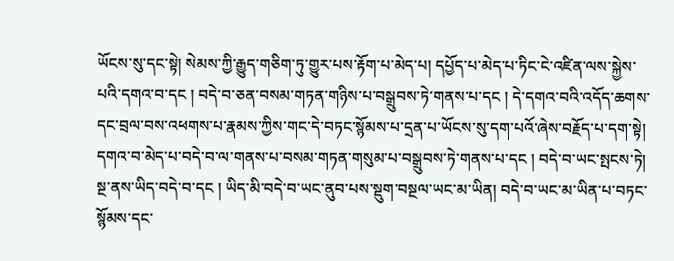ཡོངས་སུ་དང་སྟེ། སེམས་ཀྱི་རྒྱུད་གཅིག་ཏུ་གྱུར་པས་རྟོག་པ་མེད་པ། དཔྱོད་པ་མེད་པ་ཏིང་ངེ་འཛིན་ལས་སྐྱེས་པའི་དགའ་བ་དང ། བདེ་བ་ཅན་བསམ་གཏན་གཉིས་པ་བསྒྲུབས་ཏེ་གནས་པ་དང ། དེ་དགའ་བའི་འདོད་ཆགས་དང་བྲལ་བས་འཕགས་པ་རྣམས་ཀྱིས་གང་དེ་བཏང་སྙོམས་པ་དྲན་པ་ཡོངས་སུ་དག་པའོ་ཞེས་བརྗོད་པ་དག་སྟེ། དགའ་བ་མེད་པ་བདེ་བ་ལ་གནས་པ་བསམ་གཏན་གསུམ་པ་བསྒྲུབས་ཏེ་གནས་པ་དང ། བདེ་བ་ཡང་སྤངས་ཏེ། སྔ་ནས་ཡིད་བདེ་བ་དང ། ཡིད་མི་བདེ་བ་ཡང་ནུབ་པས་སྡུག་བསྔལ་ཡང་མ་ཡིན། བདེ་བ་ཡང་མ་ཡིན་པ་བཏང་སྙོམས་དང་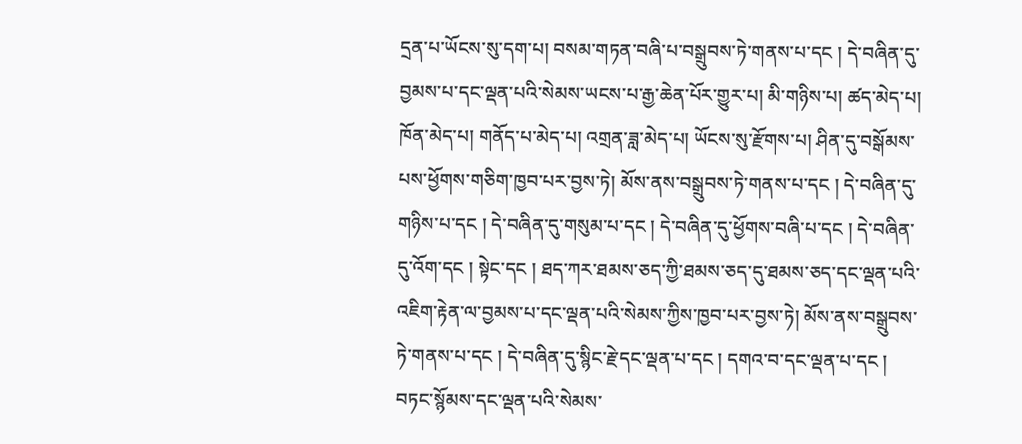དྲན་པ་ཡོངས་སུ་དག་པ། བསམ་གཏན་བཞི་པ་བསྒྲུབས་ཏེ་གནས་པ་དང ། དེ་བཞིན་དུ་བྱམས་པ་དང་ལྡན་པའི་སེམས་ཡངས་པ་རྒྱ་ཆེན་པོར་གྱུར་པ། མི་གཉིས་པ། ཚད་མེད་པ། ཁོན་མེད་པ། གནོད་པ་མེད་པ། འགྲན་ཟླ་མེད་པ། ཡོངས་སུ་རྫོགས་པ། ཤིན་དུ་བསྒོམས་པས་ཕྱོགས་གཅིག་ཁྱབ་པར་བྱས་ཏེ། མོས་ནས་བསྒྲུབས་ཏེ་གནས་པ་དང ། དེ་བཞིན་དུ་གཉིས་པ་དང ། དེ་བཞིན་དུ་གསུམ་པ་དང ། དེ་བཞིན་དུ་ཕྱོགས་བཞི་པ་དང ། དེ་བཞིན་དུ་འོག་དང ། སྟེང་དང ། ཐད་ཀར་ཐམས་ཅད་ཀྱི་ཐམས་ཅད་དུ་ཐམས་ཅད་དང་ལྡན་པའི་འཇིག་རྟེན་ལ་བྱམས་པ་དང་ལྡན་པའི་སེམས་ཀྱིས་ཁྱབ་པར་བྱས་ཏེ། མོས་ནས་བསྒྲུབས་ཏེ་གནས་པ་དང ། དེ་བཞིན་དུ་སྙིང་རྗེ་དང་ལྡན་པ་དང ། དགའ་བ་དང་ལྡན་པ་དང ། བཏང་སྙོམས་དང་ལྡན་པའི་སེམས་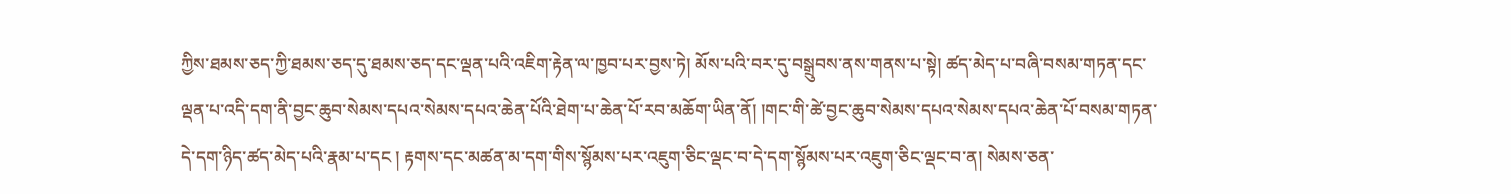ཀྱིས་ཐམས་ཅད་ཀྱི་ཐམས་ཅད་དུ་ཐམས་ཅད་དང་ལྡན་པའི་འཇིག་རྟེན་ལ་ཁྱབ་པར་བྱས་ཏེ། མོས་པའི་བར་དུ་བསྒྲུབས་ནས་གནས་པ་སྟེ། ཚད་མེད་པ་བཞི་བསམ་གཏན་དང་ལྡན་པ་འདི་དག་ནི་བྱང་ཆུབ་སེམས་དཔའ་སེམས་དཔའ་ཆེན་པོའི་ཐེག་པ་ཆེན་པོ་རབ་མཆོག་ཡིན་ནོ། །གང་གི་ཚེ་བྱང་ཆུབ་སེམས་དཔའ་སེམས་དཔའ་ཆེན་པོ་བསམ་གཏན་དེ་དག་ཉིད་ཚད་མེད་པའི་རྣམ་པ་དང ། རྟགས་དང་མཚན་མ་དག་གིས་སྙོམས་པར་འཇུག་ཅིང་ལྡང་བ་དེ་དག་སྙོམས་པར་འཇུག་ཅིང་ལྡང་བ་ན། སེམས་ཅན་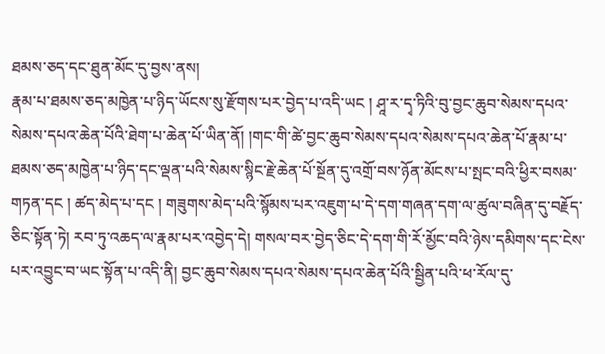ཐམས་ཅད་དང་ཐུན་མོང་དུ་བྱས་ནས།
རྣམ་པ་ཐམས་ཅད་མཁྱེན་པ་ཉིད་ཡོངས་སུ་རྫོགས་པར་བྱེད་པ་འདི་ཡང ། ཤཱ་ར་དྭ་ཏིའི་བུ་བྱང་ཆུབ་སེམས་དཔའ་སེམས་དཔའ་ཆེན་པོའི་ཐེག་པ་ཆེན་པོ་ཡིན་ནོ། །གང་གི་ཚེ་བྱང་ཆུབ་སེམས་དཔའ་སེམས་དཔའ་ཆེན་པོ་རྣམ་པ་ཐམས་ཅད་མཁྱེན་པ་ཉིད་དང་ལྡན་པའི་སེམས་སྙིང་རྗེ་ཆེན་པོ་སྔོན་དུ་འགྲོ་བས་ཉོན་མོངས་པ་སྤང་བའི་ཕྱིར་བསམ་གཏན་དང ། ཚད་མེད་པ་དང ། གཟུགས་མེད་པའི་སྙོམས་པར་འཇུག་པ་དེ་དག་གཞན་དག་ལ་ཚུལ་བཞིན་དུ་བརྗོད་ཅིང་སྟོན་ཏེ། རབ་ཏུ་འཆད་ལ་རྣམ་པར་འབྱེད་དེ། གསལ་བར་བྱེད་ཅིང་དེ་དག་གི་རོ་མྱོང་བའི་ཉེས་དམིགས་དང་ངེས་པར་འབྱུང་བ་ཡང་སྟོན་པ་འདི་ནི། བྱང་ཆུབ་སེམས་དཔའ་སེམས་དཔའ་ཆེན་པོའི་སྦྱིན་པའི་ཕ་རོལ་དུ་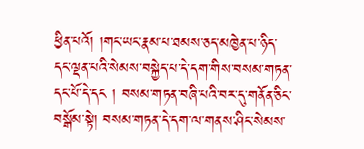ཕྱིན་པའོ། །གང་ཡང་རྣམ་པ་ཐམས་ཅད་མཁྱེན་པ་ཉིད་དང་ལྡན་པའི་སེམས་བསྐྱེད་པ་དེ་དག་གིས་བསམ་གཏན་དང་པོ་དེ་དང ། བསམ་གཏན་བཞི་པའི་བར་དུ་གནོན་ཅིང་བསྒོམ་སྟེ། བསམ་གཏན་དེ་དག་ལ་གནས་ཤིང་སེམས་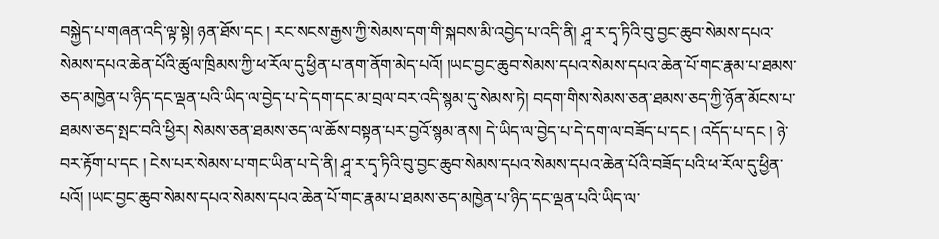བསྐྱེད་པ་གཞན་འདི་ལྟ་སྟེ། ཉན་ཐོས་དང ། རང་སངས་རྒྱས་ཀྱི་སེམས་དག་གི་སྐབས་མི་འབྱེད་པ་འདི་ནི། ཤཱ་ར་དྭ་ཏིའི་བུ་བྱང་ཆུབ་སེམས་དཔའ་སེམས་དཔའ་ཆེན་པོའི་ཚུལ་ཁྲིམས་ཀྱི་ཕ་རོལ་དུ་ཕྱིན་པ་ནག་ནོག་མེད་པའོ། །ཡང་བྱང་ཆུབ་སེམས་དཔའ་སེམས་དཔའ་ཆེན་པོ་གང་རྣམ་པ་ཐམས་ཅད་མཁྱེན་པ་ཉིད་དང་ལྡན་པའི་ཡིད་ལ་བྱེད་པ་དེ་དག་དང་མ་བྲལ་བར་འདི་སྙམ་དུ་སེམས་ཏེ། བདག་གིས་སེམས་ཅན་ཐམས་ཅད་ཀྱི་ཉོན་མོངས་པ་ཐམས་ཅད་སྤང་བའི་ཕྱིར། སེམས་ཅན་ཐམས་ཅད་ལ་ཆོས་བསྟན་པར་བྱའོ་སྙམ་ནས། དེ་ཡིད་ལ་བྱེད་པ་དེ་དག་ལ་བཟོད་པ་དང ། འདོད་པ་དང ། ཉེ་བར་རྟོག་པ་དང ། ངེས་པར་སེམས་པ་གང་ཡིན་པ་དེ་ནི། ཤཱ་ར་དྭ་ཏིའི་བུ་བྱང་ཆུབ་སེམས་དཔའ་སེམས་དཔའ་ཆེན་པོའི་བཟོད་པའི་ཕ་རོལ་དུ་ཕྱིན་པའོ། །ཡང་བྱང་ཆུབ་སེམས་དཔའ་སེམས་དཔའ་ཆེན་པོ་གང་རྣམ་པ་ཐམས་ཅད་མཁྱེན་པ་ཉིད་དང་ལྡན་པའི་ཡིད་ལ་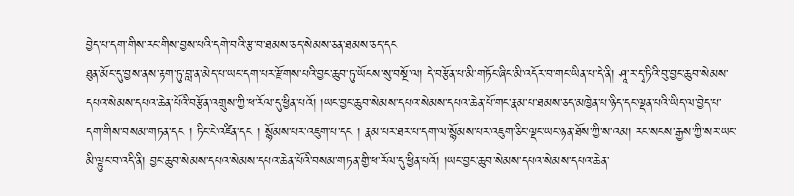བྱེད་པ་དག་གིས་རང་གིས་བྱས་པའི་དགེ་བའི་རྩ་བ་ཐམས་ཅད་སེམས་ཅན་ཐམས་ཅད་དང
ཐུན་མོང་དུ་བྱས་ནས་རྟག་ཏུ་བླ་ན་མེད་པ་ཡང་དག་པར་རྫོགས་པའི་བྱང་ཆུབ་ཏུ་ཡོངས་སུ་བསྔོ་ལ། དེ་བརྩོན་པ་མི་གཏོང་ཞིང་མི་འདོར་བ་གང་ཡིན་པ་དེ་ནི། ཤཱ་ར་དྭ་ཏིའི་བུ་བྱང་ཆུབ་སེམས་དཔའ་སེམས་དཔའ་ཆེན་པོའི་བརྩོན་འགྲུས་ཀྱི་ཕ་རོལ་དུ་ཕྱིན་པའོ། །ཡང་བྱང་ཆུབ་སེམས་དཔའ་སེམས་དཔའ་ཆེན་པོ་གང་རྣམ་པ་ཐམས་ཅད་མཁྱེན་པ་ཉིད་དང་ལྡན་པའི་ཡིད་ལ་བྱེད་པ་དག་གིས་བསམ་གཏན་དང ། ཏིང་ངེ་འཛིན་དང ། སྙོམས་པར་འཇུག་པ་དང ། རྣམ་པར་ཐར་པ་དག་ལ་སྙོམས་པར་འཇུག་ཅིང་ལྡང་ཡང་ཉན་ཐོས་ཀྱི་ས་འམ། རང་སངས་རྒྱས་ཀྱི་སར་ཡང་མི་ལྟུང་བ་འདི་ནི། བྱང་ཆུབ་སེམས་དཔའ་སེམས་དཔའ་ཆེན་པོའི་བསམ་གཏན་གྱི་ཕ་རོལ་དུ་ཕྱིན་པའོ། །ཡང་བྱང་ཆུབ་སེམས་དཔའ་སེམས་དཔའ་ཆེན་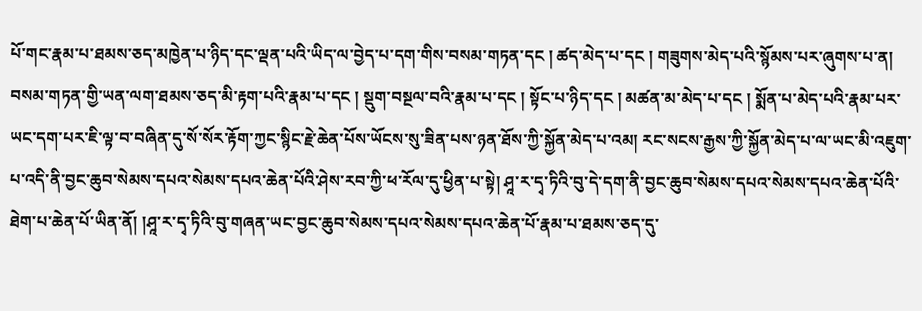པོ་གང་རྣམ་པ་ཐམས་ཅད་མཁྱེན་པ་ཉིད་དང་ལྡན་པའི་ཡིད་ལ་བྱེད་པ་དག་གིས་བསམ་གཏན་དང ། ཚད་མེད་པ་དང ། གཟུགས་མེད་པའི་སྙོམས་པར་ཞུགས་པ་ན། བསམ་གཏན་གྱི་ཡན་ལག་ཐམས་ཅད་མི་རྟག་པའི་རྣམ་པ་དང ། སྡུག་བསྔལ་བའི་རྣམ་པ་དང ། སྟོང་པ་ཉིད་དང ། མཚན་མ་མེད་པ་དང ། སྨོན་པ་མེད་པའི་རྣམ་པར་ཡང་དག་པར་ཇི་ལྟ་བ་བཞིན་དུ་སོ་སོར་རྟོག་ཀྱང་སྙིང་རྗེ་ཆེན་པོས་ཡོངས་སུ་ཟིན་པས་ཉན་ཐོས་ཀྱི་སྐྱོན་མེད་པ་འམ། རང་སངས་རྒྱས་ཀྱི་སྐྱོན་མེད་པ་ལ་ཡང་མི་འཇུག་པ་འདི་ནི་བྱང་ཆུབ་སེམས་དཔའ་སེམས་དཔའ་ཆེན་པོའི་ཤེས་རབ་ཀྱི་ཕ་རོལ་དུ་ཕྱིན་པ་སྟེ། ཤཱ་ར་དྭ་ཏིའི་བུ་དེ་དག་ནི་བྱང་ཆུབ་སེམས་དཔའ་སེམས་དཔའ་ཆེན་པོའི་ཐེག་པ་ཆེན་པོ་ཡིན་ནོ། །ཤཱ་ར་དྭ་ཏིའི་བུ་གཞན་ཡང་བྱང་ཆུབ་སེམས་དཔའ་སེམས་དཔའ་ཆེན་པོ་རྣམ་པ་ཐམས་ཅད་དུ་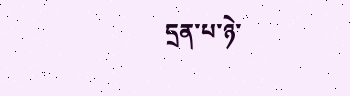དྲན་པ་ཉེ་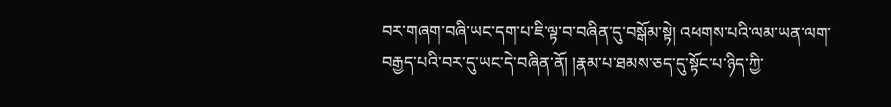བར་གཞག་བཞི་ཡང་དག་པ་ཇི་ལྟ་བ་བཞིན་དུ་བསྒོམ་སྟེ། འཕགས་པའི་ལམ་ཡན་ལག་བརྒྱད་པའི་བར་དུ་ཡང་དེ་བཞིན་ནོ། །རྣམ་པ་ཐམས་ཅད་དུ་སྟོང་པ་ཉིད་ཀྱི་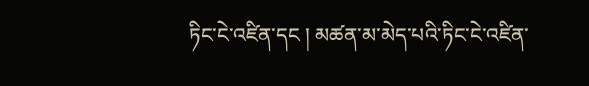ཏིང་ངེ་འཛིན་དང ། མཚན་མ་མེད་པའི་ཏིང་ངེ་འཛིན་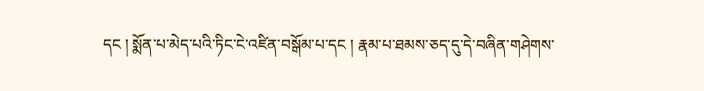དང ། སྨོན་པ་མེད་པའི་ཏིང་ངེ་འཛིན་བསྒོམ་པ་དང ། རྣམ་པ་ཐམས་ཅད་དུ་དེ་བཞིན་གཤེགས་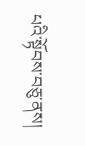པའི་སྟོབས་བཅུ་ནས།